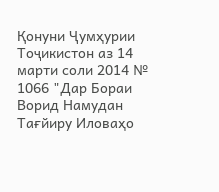Қонуни Ҷумҳурии Тоҷикистон аз 14 марти соли 2014 № 1066 "Дар Бораи Ворид Намудан Тағйиру Иловаҳо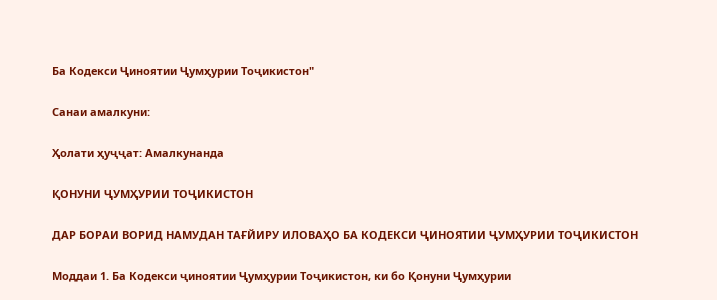Ба Кодекси Ҷиноятии Ҷумҳурии Тоҷикистон"

Санаи амалкуни:

Ҳолати ҳуҷҷат: Амалкунанда

ҚОНУНИ ҶУМҲУРИИ ТОҶИКИСТОН

ДАР БОРАИ ВОРИД НАМУДАН ТАҒЙИРУ ИЛОВАҲО БА КОДЕКСИ ҶИНОЯТИИ ҶУМҲУРИИ ТОҶИКИСТОН

Моддаи 1. Ба Кодекси ҷиноятии Ҷумҳурии Тоҷикистон, ки бо Қонуни Ҷумҳурии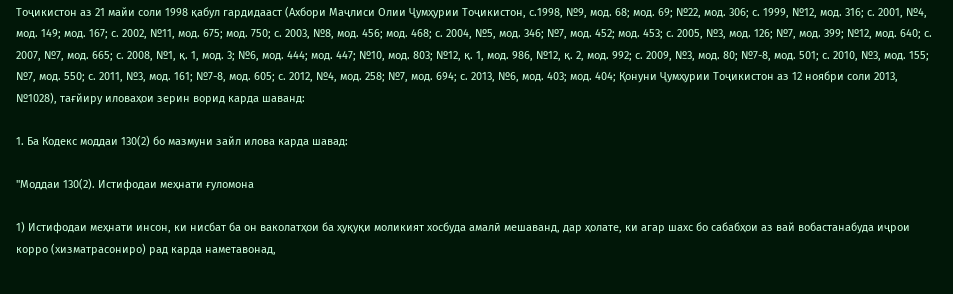Тоҷикистон аз 21 майи соли 1998 қабул гардидааст (Ахбори Маҷлиси Олии Ҷумҳурии Тоҷикистон, с.1998, №9, мод. 68; мод. 69; №22, мод. 306; с. 1999, №12, мод. 316; с. 2001, №4, мод. 149; мод. 167; с. 2002, №11, мод. 675; мод. 750; с. 2003, №8, мод. 456; мод. 468; с. 2004, №5, мод. 346; №7, мод. 452; мод. 453; с. 2005, №3, мод. 126; №7, мод. 399; №12, мод. 640; с. 2007, №7, мод. 665; с. 2008, №1, қ. 1, мод. 3; №6, мод. 444; мод. 447; №10, мод. 803; №12, қ. 1, мод. 986, №12, қ. 2, мод. 992; с. 2009, №3, мод. 80; №7-8, мод. 501; с. 2010, №3, мод. 155; №7, мод. 550; с. 2011, №3, мод. 161; №7-8, мод. 605; с. 2012, №4, мод. 258; №7, мод. 694; с. 2013, №6, мод. 403; мод. 404; Қонуни Ҷумҳурии Тоҷикистон аз 12 ноябри соли 2013, №1028), тағйиру иловаҳои зерин ворид карда шаванд:

1. Ба Кодекс моддаи 130(2) бо мазмуни зайл илова карда шавад:

"Моддаи 130(2). Истифодаи меҳнати ғуломона

1) Истифодаи меҳнати инсон, ки нисбат ба он ваколатҳои ба ҳуқуқи моликият хосбуда амалӣ мешаванд, дар ҳолате, ки агар шахс бо сабабҳои аз вай вобастанабуда иҷрои корро (хизматрасониро) рад карда наметавонад,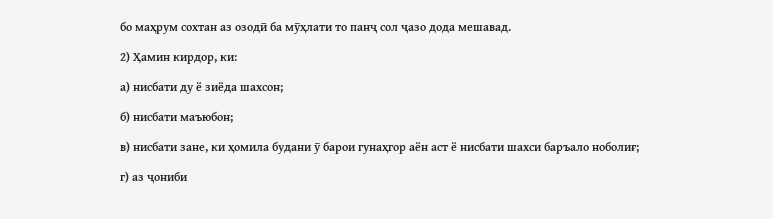бо маҳрум сохтан аз озодӣ ба мӯҳлати то панҷ сол ҷазо дода мешавад.

2) Ҳамин кирдор, ки:

а) нисбати ду ё зиёда шахсон;

б) нисбати маъюбон;

в) нисбати зане, ки ҳомила будани ӯ барои гунаҳгор аён аст ё нисбати шахси баръало ноболиғ;

г) аз ҷониби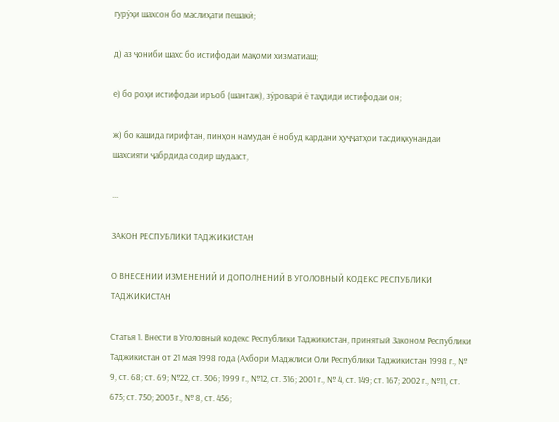гурӯҳи шахсон бо маслиҳати пешакӣ;

д) аз ҷониби шахс бо истифодаи мақоми хизматиаш;

е) бо роҳи истифодаи иръоб (шантаж), зӯроварӣ ё таҳдиди истифодаи он;

ж) бо кашида гирифтан, пинҳон намудан ё нобуд кардани ҳуҷҷатҳои тасдиқкунандаи шахсияти ҷабрдида содир шудааст,

...

ЗАКОН РЕСПУБЛИКИ ТАДЖИКИСТАН

О ВНЕСЕНИИ ИЗМЕНЕНИЙ И ДОПОЛНЕНИЙ В УГОЛОВНЫЙ КОДЕКС РЕСПУБЛИКИ ТАДЖИКИСТАН

Статья 1. Внести в Уголовный кодекс Республики Таджикистан, принятый Законом Республики Таджикистан от 21 мая 1998 года (Ахбори Маджлиси Оли Республики Таджикистан 1998 г., № 9, ст. 68; ст. 69; №22, ст. 306; 1999 г., №12, ст. 316; 2001 г., № 4, ст. 149; ст. 167; 2002 г., №11, ст. 675; ст. 750; 2003 г., № 8, ст. 456;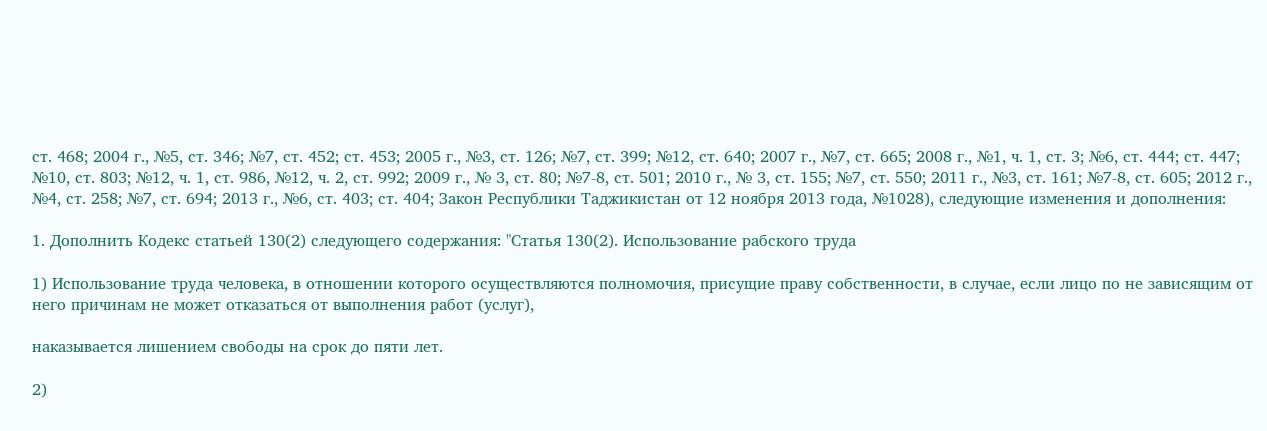ст. 468; 2004 г., №5, ст. 346; №7, ст. 452; ст. 453; 2005 г., №3, ст. 126; №7, ст. 399; №12, ст. 640; 2007 г., №7, ст. 665; 2008 г., №1, ч. 1, ст. 3; №6, ст. 444; ст. 447; №10, ст. 803; №12, ч. 1, ст. 986, №12, ч. 2, ст. 992; 2009 г., № 3, ст. 80; №7-8, ст. 501; 2010 г., № 3, ст. 155; №7, ст. 550; 2011 г., №3, ст. 161; №7-8, ст. 605; 2012 г., №4, ст. 258; №7, ст. 694; 2013 г., №6, ст. 403; ст. 404; Закон Республики Таджикистан от 12 ноября 2013 года, №1028), следующие изменения и дополнения:

1. Дополнить Кодекс статьей 130(2) следующего содержания: "Статья 130(2). Использование рабского труда

1) Использование труда человека, в отношении которого осуществляются полномочия, присущие праву собственности, в случае, если лицо по не зависящим от него причинам не может отказаться от выполнения работ (услуг),

наказывается лишением свободы на срок до пяти лет.

2)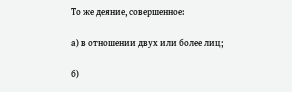То же деяние, совершенное:

а) в отношении двух или более лиц;

б)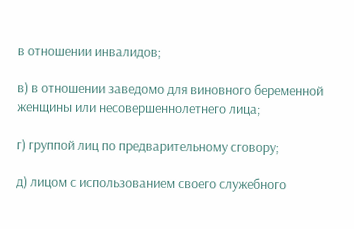в отношении инвалидов;

в) в отношении заведомо для виновного беременной женщины или несовершеннолетнего лица;

г) группой лиц по предварительному сговору;

д) лицом с использованием своего служебного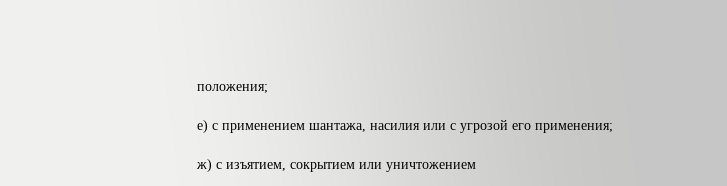положения;

е) с применением шантажа, насилия или с угрозой его применения;

ж) с изъятием, сокрытием или уничтожением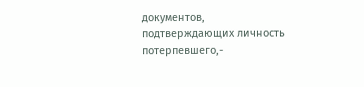документов, подтверждающих личность потерпевшего,-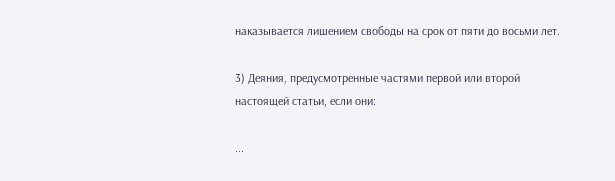наказывается лишением свободы на срок от пяти до восьми лет.

3) Деяния, предусмотренные частями первой или второй настоящей статьи, если они:

...